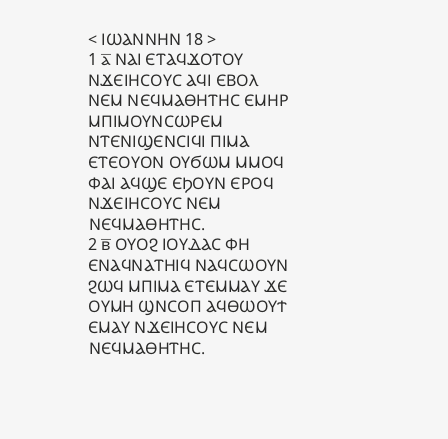< ⲒⲰⲀⲚⲚⲎⲚ 18 >
1 ⲁ̅ ⲚⲀⲒ ⲈⲦⲀϤϪⲞⲦⲞⲨ ⲚϪⲈⲒⲎⲤⲞⲨⲤ ⲀϤⲒ ⲈⲂⲞⲖ ⲚⲈⲘ ⲚⲈϤⲘⲀⲐⲎⲦⲎⲤ ⲈⲘⲎⲢ ⲘⲠⲒⲘⲞⲨⲚⲤⲰⲢⲈⲘ ⲚⲦⲈⲚⲒϢⲈⲚⲤⲒϤⲒ ⲠⲒⲘⲀ ⲈⲦⲈⲞⲨⲞⲚ ⲞⲨϬⲰⲘ ⲘⲘⲞϤ ⲪⲀⲒ ⲀϤϢⲈ ⲈϦⲞⲨⲚ ⲈⲢⲞϤ ⲚϪⲈⲒⲎⲤⲞⲨⲤ ⲚⲈⲘ ⲚⲈϤⲘⲀⲐⲎⲦⲎⲤ.
2 ⲃ̅ ⲞⲨⲞϨ ⲒⲞⲨⲆⲀⲤ ⲪⲎ ⲈⲚⲀϤⲚⲀⲦⲎⲒϤ ⲚⲀϤⲤⲰⲞⲨⲚ ϨⲰϤ ⲘⲠⲒⲘⲀ ⲈⲦⲈⲘⲘⲀⲨ ϪⲈ ⲞⲨⲘⲎ ϢⲚⲤⲞⲠ ⲀϤⲐⲰⲞⲨϮ ⲈⲘⲀⲨ ⲚϪⲈⲒⲎⲤⲞⲨⲤ ⲚⲈⲘ ⲚⲈϤⲘⲀⲐⲎⲦⲎⲤ.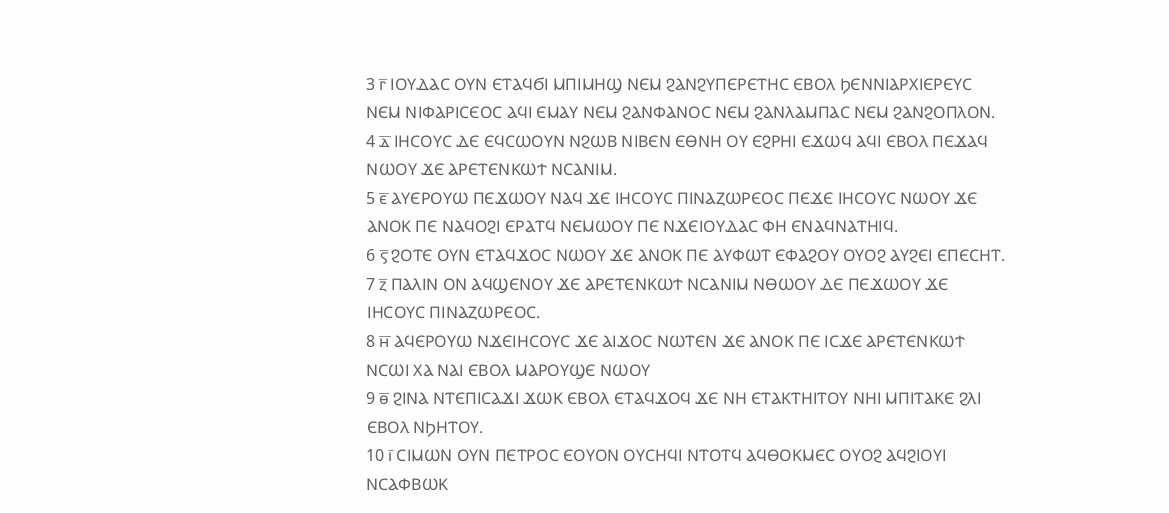3 ⲅ̅ ⲒⲞⲨⲆⲀⲤ ⲞⲨⲚ ⲈⲦⲀϤϬⲒ ⲘⲠⲒⲘⲎϢ ⲚⲈⲘ ϨⲀⲚϨⲨⲠⲈⲢⲈⲦⲎⲤ ⲈⲂⲞⲖ ϦⲈⲚⲚⲒⲀⲢⲬⲒⲈⲢⲈⲨⲤ ⲚⲈⲘ ⲚⲒⲪⲀⲢⲒⲤⲈⲞⲤ ⲀϤⲒ ⲈⲘⲀⲨ ⲚⲈⲘ ϨⲀⲚⲪⲀⲚⲞⲤ ⲚⲈⲘ ϨⲀⲚⲖⲀⲘⲠⲀⲤ ⲚⲈⲘ ϨⲀⲚϨⲞⲠⲖⲞⲚ.
4 ⲇ̅ ⲒⲎⲤⲞⲨⲤ ⲆⲈ ⲈϤⲤⲰⲞⲨⲚ ⲚϨⲰⲂ ⲚⲒⲂⲈⲚ ⲈⲐⲚⲎ ⲞⲨ ⲈϨⲢⲎⲒ ⲈϪⲰϤ ⲀϤⲒ ⲈⲂⲞⲖ ⲠⲈϪⲀϤ ⲚⲰⲞⲨ ϪⲈ ⲀⲢⲈⲦⲈⲚⲔⲰϮ ⲚⲤⲀⲚⲒⲘ.
5 ⲉ̅ ⲀⲨⲈⲢⲞⲨⲰ ⲠⲈϪⲰⲞⲨ ⲚⲀϤ ϪⲈ ⲒⲎⲤⲞⲨⲤ ⲠⲒⲚⲀⲌⲰⲢⲈⲞⲤ ⲠⲈϪⲈ ⲒⲎⲤⲞⲨⲤ ⲚⲰⲞⲨ ϪⲈ ⲀⲚⲞⲔ ⲠⲈ ⲚⲀϤⲞϨⲒ ⲈⲢⲀⲦϤ ⲚⲈⲘⲰⲞⲨ ⲠⲈ ⲚϪⲈⲒⲞⲨⲆⲀⲤ ⲪⲎ ⲈⲚⲀϤⲚⲀⲦⲎⲒϤ.
6 ⲋ̅ ϨⲞⲦⲈ ⲞⲨⲚ ⲈⲦⲀϤϪⲞⲤ ⲚⲰⲞⲨ ϪⲈ ⲀⲚⲞⲔ ⲠⲈ ⲀⲨⲪⲰⲦ ⲈⲪⲀϨⲞⲨ ⲞⲨⲞϨ ⲀⲨϨⲈⲒ ⲈⲠⲈⲤⲎⲦ.
7 ⲍ̅ ⲠⲀⲖⲒⲚ ⲞⲚ ⲀϤϢⲈⲚⲞⲨ ϪⲈ ⲀⲢⲈⲦⲈⲚⲔⲰϮ ⲚⲤⲀⲚⲒⲘ ⲚⲐⲰⲞⲨ ⲆⲈ ⲠⲈϪⲰⲞⲨ ϪⲈ ⲒⲎⲤⲞⲨⲤ ⲠⲒⲚⲀⲌⲰⲢⲈⲞⲤ.
8 ⲏ̅ ⲀϤⲈⲢⲞⲨⲰ ⲚϪⲈⲒⲎⲤⲞⲨⲤ ϪⲈ ⲀⲒϪⲞⲤ ⲚⲰⲦⲈⲚ ϪⲈ ⲀⲚⲞⲔ ⲠⲈ ⲒⲤϪⲈ ⲀⲢⲈⲦⲈⲚⲔⲰϮ ⲚⲤⲰⲒ ⲬⲀ ⲚⲀⲒ ⲈⲂⲞⲖ ⲘⲀⲢⲞⲨϢⲈ ⲚⲰⲞⲨ
9 ⲑ̅ ϨⲒⲚⲀ ⲚⲦⲈⲠⲒⲤⲀϪⲒ ϪⲰⲔ ⲈⲂⲞⲖ ⲈⲦⲀϤϪⲞϤ ϪⲈ ⲚⲎ ⲈⲦⲀⲔⲦⲎⲒⲦⲞⲨ ⲚⲎⲒ ⲘⲠⲒⲦⲀⲔⲈ ϨⲖⲒ ⲈⲂⲞⲖ ⲚϦⲎⲦⲞⲨ.
10 ⲓ̅ ⲤⲒⲘⲰⲚ ⲞⲨⲚ ⲠⲈⲦⲢⲞⲤ ⲈⲞⲨⲞⲚ ⲞⲨⲤⲎϤⲒ ⲚⲦⲞⲦϤ ⲀϤⲐⲞⲔⲘⲈⲤ ⲞⲨⲞϨ ⲀϤϨⲒⲞⲨⲒ ⲚⲤⲀⲪⲂⲰⲔ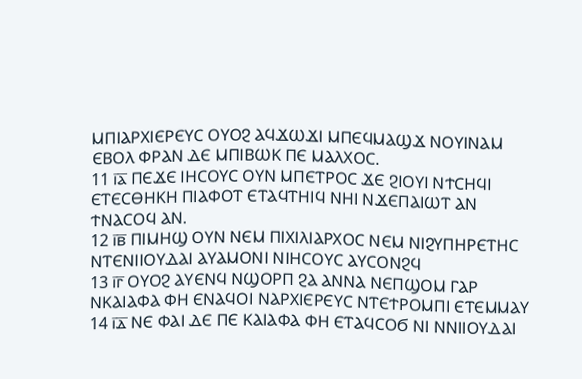ⲘⲠⲒⲀⲢⲬⲒⲈⲢⲈⲨⲤ ⲞⲨⲞϨ ⲀϤϪⲰϪⲒ ⲘⲠⲈϤⲘⲀϢϪ ⲚⲞⲨⲒⲚⲀⲘ ⲈⲂⲞⲖ ⲪⲢⲀⲚ ⲆⲈ ⲘⲠⲒⲂⲰⲔ ⲠⲈ ⲘⲀⲖⲬⲞⲤ.
11 ⲓ̅ⲁ̅ ⲠⲈϪⲈ ⲒⲎⲤⲞⲨⲤ ⲞⲨⲚ ⲘⲠⲈⲦⲢⲞⲤ ϪⲈ ϨⲒⲞⲨⲒ ⲚϮⲤⲎϤⲒ ⲈⲦⲈⲤⲐⲎⲔⲎ ⲠⲒⲀⲪⲞⲦ ⲈⲦⲀϤⲦⲎⲒϤ ⲚⲎⲒ ⲚϪⲈⲠⲀⲒⲰⲦ ⲀⲚ ϮⲚⲀⲤⲞϤ ⲀⲚ.
12 ⲓ̅ⲃ̅ ⲠⲒⲘⲎϢ ⲞⲨⲚ ⲚⲈⲘ ⲠⲒⲬⲒⲖⲒⲀⲢⲬⲞⲤ ⲚⲈⲘ ⲚⲒϨⲨⲠⲎⲢⲈⲦⲎⲤ ⲚⲦⲈⲚⲒⲒⲞⲨⲆⲀⲒ ⲀⲨⲀⲘⲞⲚⲒ ⲚⲒⲎⲤⲞⲨⲤ ⲀⲨⲤⲞⲚϨϤ
13 ⲓ̅ⲅ̅ ⲞⲨⲞϨ ⲀⲨⲈⲚϤ ⲚϢⲞⲢⲠ ϨⲀ ⲀⲚⲚⲀ ⲚⲈⲠϢⲞⲘ ⲄⲀⲢ ⲚⲔⲀⲒⲀⲪⲀ ⲪⲎ ⲈⲚⲀϤⲞⲒ ⲚⲀⲢⲬⲒⲈⲢⲈⲨⲤ ⲚⲦⲈϮⲢⲞⲘⲠⲒ ⲈⲦⲈⲘⲘⲀⲨ
14 ⲓ̅ⲇ̅ ⲚⲈ ⲪⲀⲒ ⲆⲈ ⲠⲈ ⲔⲀⲒⲀⲪⲀ ⲪⲎ ⲈⲦⲀϤⲤⲞϬ ⲚⲒ ⲚⲚⲒⲒⲞⲨⲆⲀⲒ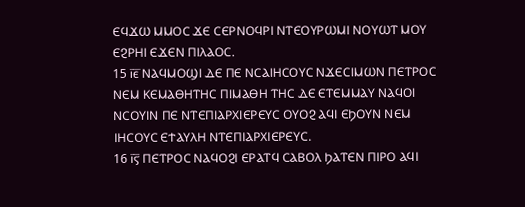ⲈϤϪⲰ ⲘⲘⲞⲤ ϪⲈ ⲤⲈⲢⲚⲞϤⲢⲒ ⲚⲦⲈⲞⲨⲢⲰⲘⲒ ⲚⲞⲨⲰⲦ ⲘⲞⲨ ⲈϨⲢⲎⲒ ⲈϪⲈⲚ ⲠⲒⲖⲀⲞⲤ.
15 ⲓ̅ⲉ̅ ⲚⲀϤⲘⲞϢⲒ ⲆⲈ ⲠⲈ ⲚⲤⲀⲒⲎⲤⲞⲨⲤ ⲚϪⲈⲤⲒⲘⲰⲚ ⲠⲈⲦⲢⲞⲤ ⲚⲈⲘ ⲔⲈⲘⲀⲐⲎⲦⲎⲤ ⲠⲒⲘⲀⲐⲎ ⲦⲎⲤ ⲆⲈ ⲈⲦⲈⲘⲘⲀⲨ ⲚⲀϤⲞⲒ ⲚⲤⲞⲨⲒⲚ ⲠⲈ ⲚⲦⲈⲠⲒⲀⲢⲬⲒⲈⲢⲈⲨⲤ ⲞⲨⲞϨ ⲀϤⲒ ⲈϦⲞⲨⲚ ⲚⲈⲘ ⲒⲎⲤⲞⲨⲤ ⲈϮⲀⲨⲖⲎ ⲚⲦⲈⲠⲒⲀⲢⲬⲒⲈⲢⲈⲨⲤ.
16 ⲓ̅ⲋ̅ ⲠⲈⲦⲢⲞⲤ ⲚⲀϤⲞϨⲒ ⲈⲢⲀⲦϤ ⲤⲀⲂⲞⲖ ϦⲀⲦⲈⲚ ⲠⲒⲢⲞ ⲀϤⲒ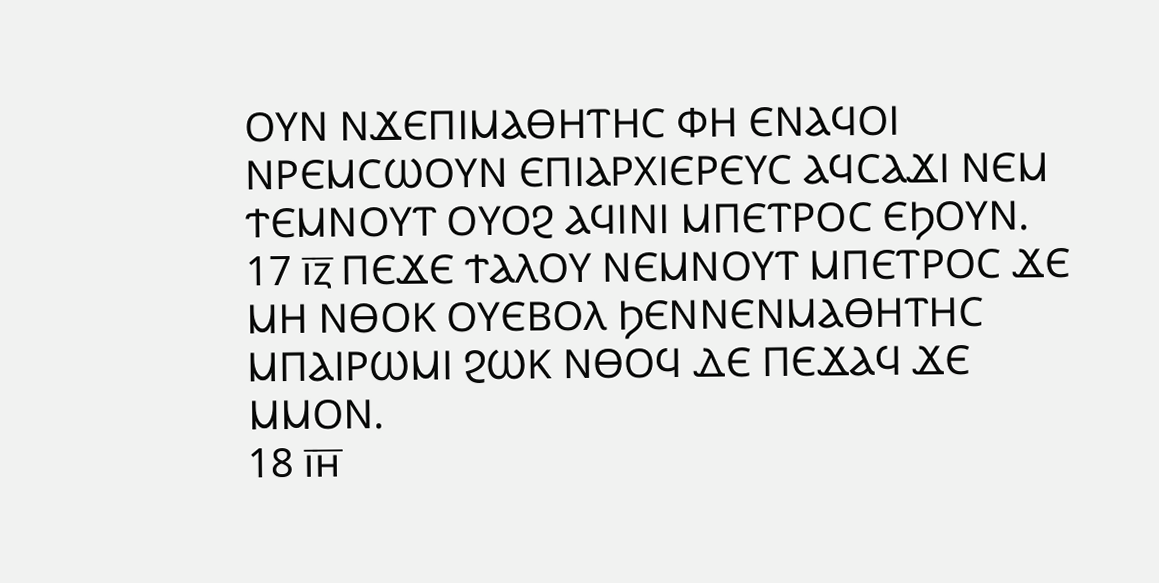ⲞⲨⲚ ⲚϪⲈⲠⲒⲘⲀⲐⲎⲦⲎⲤ ⲪⲎ ⲈⲚⲀϤⲞⲒ ⲚⲢⲈⲘⲤⲰⲞⲨⲚ ⲈⲠⲒⲀⲢⲬⲒⲈⲢⲈⲨⲤ ⲀϤⲤⲀϪⲒ ⲚⲈⲘ ϮⲈⲘⲚⲞⲨⲦ ⲞⲨⲞϨ ⲀϤⲒⲚⲒ ⲘⲠⲈⲦⲢⲞⲤ ⲈϦⲞⲨⲚ.
17 ⲓ̅ⲍ̅ ⲠⲈϪⲈ ϮⲀⲖⲞⲨ ⲚⲈⲘⲚⲞⲨⲦ ⲘⲠⲈⲦⲢⲞⲤ ϪⲈ ⲘⲎ ⲚⲐⲞⲔ ⲞⲨⲈⲂⲞⲖ ϦⲈⲚⲚⲈⲚⲘⲀⲐⲎⲦⲎⲤ ⲘⲠⲀⲒⲢⲰⲘⲒ ϨⲰⲔ ⲚⲐⲞϤ ⲆⲈ ⲠⲈϪⲀϤ ϪⲈ ⲘⲘⲞⲚ.
18 ⲓ̅ⲏ̅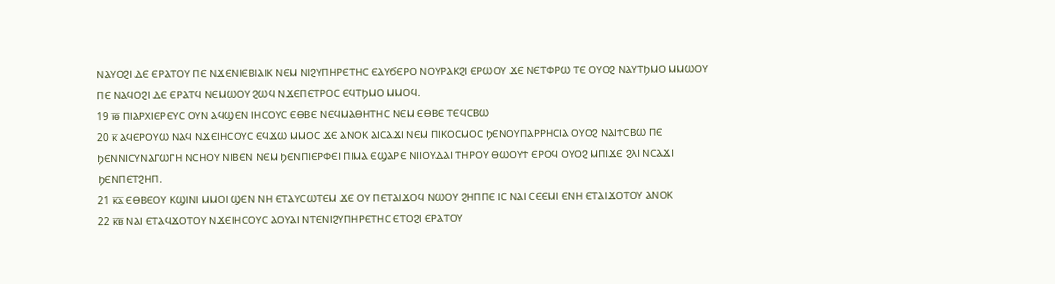ⲚⲀⲨⲞϨⲒ ⲆⲈ ⲈⲢⲀⲦⲞⲨ ⲠⲈ ⲚϪⲈⲚⲒⲈⲂⲒⲀⲒⲔ ⲚⲈⲘ ⲚⲒϨⲨⲠⲎⲢⲈⲦⲎⲤ ⲈⲀⲨϬⲈⲢⲞ ⲚⲞⲨⲢⲀⲔϨⲒ ⲈⲢⲰⲞⲨ ϪⲈ ⲚⲈⲦⲪⲢⲰ ⲦⲈ ⲞⲨⲞϨ ⲚⲀⲨⲦϦⲘⲞ ⲘⲘⲰⲞⲨ ⲠⲈ ⲚⲀϤⲞϨⲒ ⲆⲈ ⲈⲢⲀⲦϤ ⲚⲈⲘⲰⲞⲨ ϨⲰϤ ⲚϪⲈⲠⲈⲦⲢⲞⲤ ⲈϤⲦϦⲘⲞ ⲘⲘⲞϤ.
19 ⲓ̅ⲑ̅ ⲠⲒⲀⲢⲬⲒⲈⲢⲈⲨⲤ ⲞⲨⲚ ⲀϤϢⲈⲚ ⲒⲎⲤⲞⲨⲤ ⲈⲐⲂⲈ ⲚⲈϤⲘⲀⲐⲎⲦⲎⲤ ⲚⲈⲘ ⲈⲐⲂⲈ ⲦⲈϤⲤⲂⲰ
20 ⲕ̅ ⲀϤⲈⲢⲞⲨⲰ ⲚⲀϤ ⲚϪⲈⲒⲎⲤⲞⲨⲤ ⲈϤϪⲰ ⲘⲘⲞⲤ ϪⲈ ⲀⲚⲞⲔ ⲀⲒⲤⲀϪⲒ ⲚⲈⲘ ⲠⲒⲔⲞⲤⲘⲞⲤ ϦⲈⲚⲞⲨⲠⲀⲢⲢⲎⲤⲒⲀ ⲞⲨⲞϨ ⲚⲀⲒϮⲤⲂⲰ ⲠⲈ ϦⲈⲚⲚⲒⲤⲨⲚⲀⲄⲰⲄⲎ ⲚⲤⲎⲞⲨ ⲚⲒⲂⲈⲚ ⲚⲈⲘ ϦⲈⲚⲠⲒⲈⲢⲪⲈⲒ ⲠⲒⲘⲀ ⲈϢⲀⲢⲈ ⲚⲒⲒⲞⲨⲆⲀⲒ ⲦⲎⲢⲞⲨ ⲐⲰⲞⲨϮ ⲈⲢⲞϤ ⲞⲨⲞϨ ⲘⲠⲒϪⲈ ϨⲖⲒ ⲚⲤⲀϪⲒ ϦⲈⲚⲠⲈⲦϨⲎⲠ.
21 ⲕ̅ⲁ̅ ⲈⲐⲂⲈⲞⲨ ⲔϢⲒⲚⲒ ⲘⲘⲞⲒ ϢⲈⲚ ⲚⲎ ⲈⲦⲀⲨⲤⲰⲦⲈⲘ ϪⲈ ⲞⲨ ⲠⲈⲦⲀⲒϪⲞϤ ⲚⲰⲞⲨ ϨⲎⲠⲠⲈ ⲒⲤ ⲚⲀⲒ ⲤⲈⲈⲘⲒ ⲈⲚⲎ ⲈⲦⲀⲒϪⲞⲦⲞⲨ ⲀⲚⲞⲔ
22 ⲕ̅ⲃ̅ ⲚⲀⲒ ⲈⲦⲀϤϪⲞⲦⲞⲨ ⲚϪⲈⲒⲎⲤⲞⲨⲤ ⲀⲞⲨⲀⲒ ⲚⲦⲈⲚⲒϨⲨⲠⲎⲢⲈⲦⲎⲤ ⲈⲦⲞϨⲒ ⲈⲢⲀⲦⲞⲨ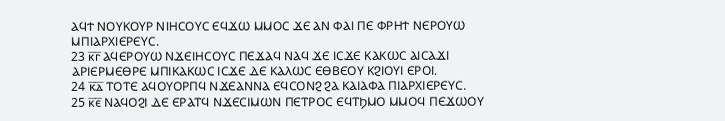ⲀϤϮ ⲚⲞⲨⲔⲞⲨⲢ ⲚⲒⲎⲤⲞⲨⲤ ⲈϤϪⲰ ⲘⲘⲞⲤ ϪⲈ ⲀⲚ ⲪⲀⲒ ⲠⲈ ⲪⲢⲎϮ ⲚⲈⲢⲞⲨⲰ ⲘⲠⲒⲀⲢⲬⲒⲈⲢⲈⲨⲤ.
23 ⲕ̅ⲅ̅ ⲀϤⲈⲢⲞⲨⲰ ⲚϪⲈⲒⲎⲤⲞⲨⲤ ⲠⲈϪⲀϤ ⲚⲀϤ ϪⲈ ⲒⲤϪⲈ ⲔⲀⲔⲰⲤ ⲀⲒⲤⲀϪⲒ ⲀⲢⲒⲈⲢⲘⲈⲐⲢⲈ ⲘⲠⲒⲔⲀⲔⲰⲤ ⲒⲤϪⲈ ⲆⲈ ⲔⲀⲖⲰⲤ ⲈⲐⲂⲈⲞⲨ ⲔϨⲒⲞⲨⲒ ⲈⲢⲞⲒ.
24 ⲕ̅ⲇ̅ ⲦⲞⲦⲈ ⲀϤⲞⲨⲞⲢⲠϤ ⲚϪⲈⲀⲚⲚⲀ ⲈϤⲤⲞⲚϨ ϨⲀ ⲔⲀⲒⲀⲪⲀ ⲠⲒⲀⲢⲬⲒⲈⲢⲈⲨⲤ.
25 ⲕ̅ⲉ̅ ⲚⲀϤⲞϨⲒ ⲆⲈ ⲈⲢⲀⲦϤ ⲚϪⲈⲤⲒⲘⲰⲚ ⲠⲈⲦⲢⲞⲤ ⲈϤⲦϦⲘⲞ ⲘⲘⲞϤ ⲠⲈϪⲰⲞⲨ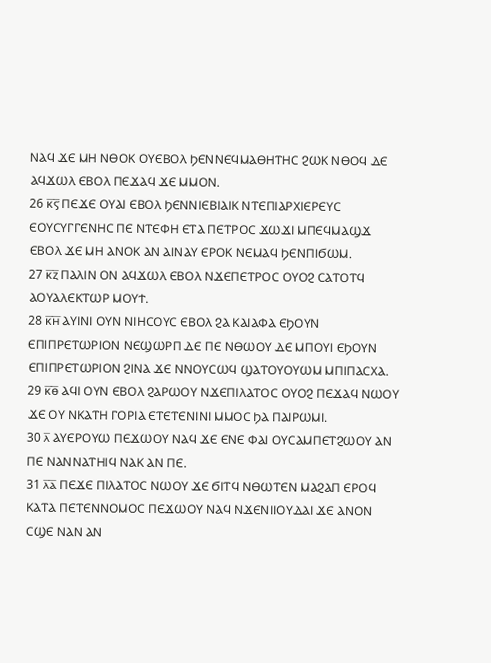ⲚⲀϤ ϪⲈ ⲘⲎ ⲚⲐⲞⲔ ⲞⲨⲈⲂⲞⲖ ϦⲈⲚⲚⲈϤⲘⲀⲐⲎⲦⲎⲤ ϨⲰⲔ ⲚⲐⲞϤ ⲆⲈ ⲀϤϪⲰⲖ ⲈⲂⲞⲖ ⲠⲈϪⲀϤ ϪⲈ ⲘⲘⲞⲚ.
26 ⲕ̅ⲋ̅ ⲠⲈϪⲈ ⲞⲨⲀⲒ ⲈⲂⲞⲖ ϦⲈⲚⲚⲒⲈⲂⲒⲀⲒⲔ ⲚⲦⲈⲠⲒⲀⲢⲬⲒⲈⲢⲈⲨⲤ ⲈⲞⲨⲤⲨⲄⲄⲈⲚⲎⲤ ⲠⲈ ⲚⲦⲈⲪⲎ ⲈⲦⲀ ⲠⲈⲦⲢⲞⲤ ϪⲰϪⲒ ⲘⲠⲈϤⲘⲀϢϪ ⲈⲂⲞⲖ ϪⲈ ⲘⲎ ⲀⲚⲞⲔ ⲀⲚ ⲀⲒⲚⲀⲨ ⲈⲢⲞⲔ ⲚⲈⲘⲀϤ ϦⲈⲚⲠⲒϬⲰⲘ.
27 ⲕ̅ⲍ̅ ⲠⲀⲖⲒⲚ ⲞⲚ ⲀϤϪⲰⲖ ⲈⲂⲞⲖ ⲚϪⲈⲠⲈⲦⲢⲞⲤ ⲞⲨⲞϨ ⲤⲀⲦⲞⲦϤ ⲀⲞⲨⲀⲖⲈⲔⲦⲰⲢ ⲘⲞⲨϮ.
28 ⲕ̅ⲏ̅ ⲀⲨⲒⲚⲒ ⲞⲨⲚ ⲚⲒⲎⲤⲞⲨⲤ ⲈⲂⲞⲖ ϨⲀ ⲔⲀⲒⲀⲪⲀ ⲈϦⲞⲨⲚ ⲈⲠⲒⲠⲢⲈⲦⲰⲢⲒⲞⲚ ⲚⲈϢⲰⲢⲠ ⲆⲈ ⲠⲈ ⲚⲐⲰⲞⲨ ⲆⲈ ⲘⲠⲞⲨⲒ ⲈϦⲞⲨⲚ ⲈⲠⲒⲠⲢⲈⲦⲰⲢⲒⲞⲚ ϨⲒⲚⲀ ϪⲈ ⲚⲚⲞⲨⲤⲰϤ ϢⲀⲦⲞⲨⲞⲨⲰⲘ ⲘⲠⲒⲠⲀⲤⲬⲀ.
29 ⲕ̅ⲑ̅ ⲀϤⲒ ⲞⲨⲚ ⲈⲂⲞⲖ ϨⲀⲢⲰⲞⲨ ⲚϪⲈⲠⲒⲖⲀⲦⲞⲤ ⲞⲨⲞϨ ⲠⲈϪⲀϤ ⲚⲰⲞⲨ ϪⲈ ⲞⲨ ⲚⲔⲀⲦⲎ ⲄⲞⲢⲒⲀ ⲈⲦⲈⲦⲈⲚⲒⲚⲒ ⲘⲘⲞⲤ ϦⲀ ⲠⲀⲒⲢⲰⲘⲒ.
30 ⲗ̅ ⲀⲨⲈⲢⲞⲨⲰ ⲠⲈϪⲰⲞⲨ ⲚⲀϤ ϪⲈ ⲈⲚⲈ ⲪⲀⲒ ⲞⲨⲤⲀⲘⲠⲈⲦϨⲰⲞⲨ ⲀⲚ ⲠⲈ ⲚⲀⲚⲚⲀⲦⲎⲒϤ ⲚⲀⲔ ⲀⲚ ⲠⲈ.
31 ⲗ̅ⲁ̅ ⲠⲈϪⲈ ⲠⲒⲖⲀⲦⲞⲤ ⲚⲰⲞⲨ ϪⲈ ϬⲒⲦϤ ⲚⲐⲰⲦⲈⲚ ⲘⲀϨⲀⲠ ⲈⲢⲞϤ ⲔⲀⲦⲀ ⲠⲈⲦⲈⲚⲚⲞⲘⲞⲤ ⲠⲈϪⲰⲞⲨ ⲚⲀϤ ⲚϪⲈⲚⲒⲒⲞⲨⲆⲀⲒ ϪⲈ ⲀⲚⲞⲚ ⲤϢⲈ ⲚⲀⲚ ⲀⲚ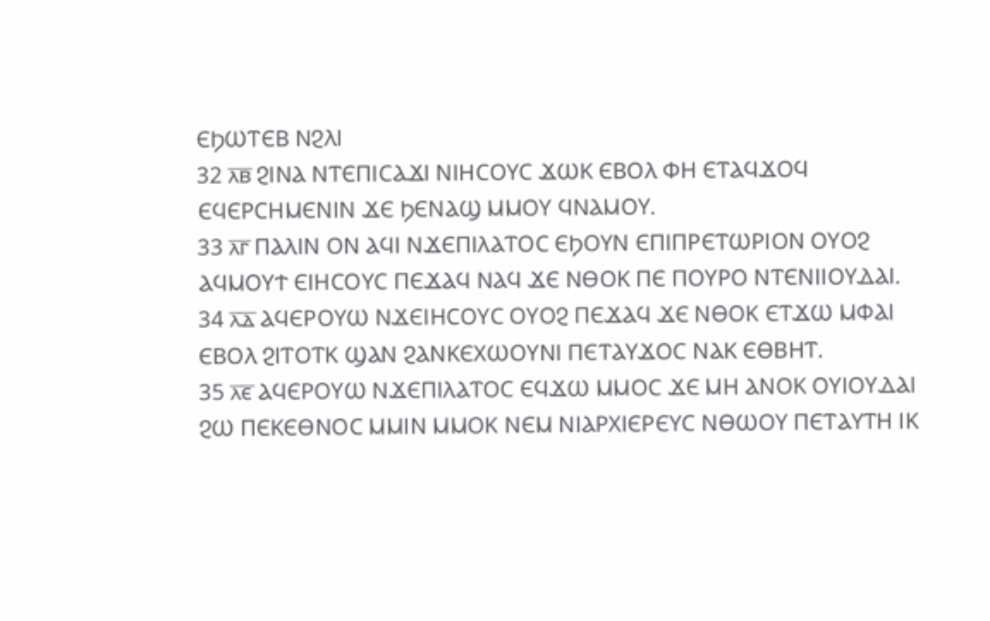ⲈϦⲰⲦⲈⲂ ⲚϨⲖⲒ
32 ⲗ̅ⲃ̅ ϨⲒⲚⲀ ⲚⲦⲈⲠⲒⲤⲀϪⲒ ⲚⲒⲎⲤⲞⲨⲤ ϪⲰⲔ ⲈⲂⲞⲖ ⲪⲎ ⲈⲦⲀϤϪⲞϤ ⲈϤⲈⲢⲤⲎⲘⲈⲚⲒⲚ ϪⲈ ϦⲈⲚⲀϢ ⲘⲘⲞⲨ ϤⲚⲀⲘⲞⲨ.
33 ⲗ̅ⲅ̅ ⲠⲀⲖⲒⲚ ⲞⲚ ⲀϤⲒ ⲚϪⲈⲠⲒⲖⲀⲦⲞⲤ ⲈϦⲞⲨⲚ ⲈⲠⲒⲠⲢⲈⲦⲰⲢⲒⲞⲚ ⲞⲨⲞϨ ⲀϤⲘⲞⲨϮ ⲈⲒⲎⲤⲞⲨⲤ ⲠⲈϪⲀϤ ⲚⲀϤ ϪⲈ ⲚⲐⲞⲔ ⲠⲈ ⲠⲞⲨⲢⲞ ⲚⲦⲈⲚⲒⲒⲞⲨⲆⲀⲒ.
34 ⲗ̅ⲇ̅ ⲀϤⲈⲢⲞⲨⲰ ⲚϪⲈⲒⲎⲤⲞⲨⲤ ⲞⲨⲞϨ ⲠⲈϪⲀϤ ϪⲈ ⲚⲐⲞⲔ ⲈⲦϪⲰ ⲘⲪⲀⲒ ⲈⲂⲞⲖ ϨⲒⲦⲞⲦⲔ ϢⲀⲚ ϨⲀⲚⲔⲈⲬⲰⲞⲨⲚⲒ ⲠⲈⲦⲀⲨϪⲞⲤ ⲚⲀⲔ ⲈⲐⲂⲎⲦ.
35 ⲗ̅ⲉ̅ ⲀϤⲈⲢⲞⲨⲰ ⲚϪⲈⲠⲒⲖⲀⲦⲞⲤ ⲈϤϪⲰ ⲘⲘⲞⲤ ϪⲈ ⲘⲎ ⲀⲚⲞⲔ ⲞⲨⲒⲞⲨⲆⲀⲒ ϨⲰ ⲠⲈⲔⲈⲐⲚⲞⲤ ⲘⲘⲒⲚ ⲘⲘⲞⲔ ⲚⲈⲘ ⲚⲒⲀⲢⲬⲒⲈⲢⲈⲨⲤ ⲚⲐⲰⲞⲨ ⲠⲈⲦⲀⲨⲦⲎ ⲒⲔ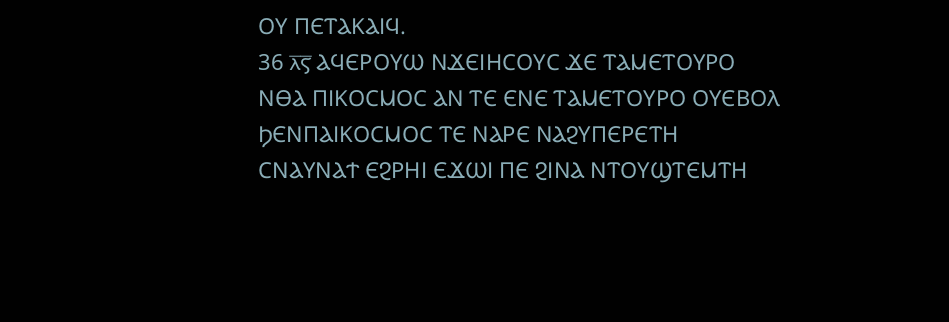ⲞⲨ ⲠⲈⲦⲀⲔⲀⲒϤ.
36 ⲗ̅ⲋ̅ ⲀϤⲈⲢⲞⲨⲰ ⲚϪⲈⲒⲎⲤⲞⲨⲤ ϪⲈ ⲦⲀⲘⲈⲦⲞⲨⲢⲞ ⲚⲐⲀ ⲠⲒⲔⲞⲤⲘⲞⲤ ⲀⲚ ⲦⲈ ⲈⲚⲈ ⲦⲀⲘⲈⲦⲞⲨⲢⲞ ⲞⲨⲈⲂⲞⲖ ϦⲈⲚⲠⲀⲒⲔⲞⲤⲘⲞⲤ ⲦⲈ ⲚⲀⲢⲈ ⲚⲀϨⲨⲠⲈⲢⲈⲦⲎ ⲤⲚⲀⲨⲚⲀϮ ⲈϨⲢⲎⲒ ⲈϪⲰⲒ ⲠⲈ ϨⲒⲚⲀ ⲚⲦⲞⲨϢⲦⲈⲘⲦⲎ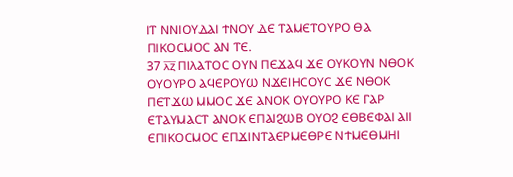ⲒⲦ ⲚⲚⲒⲞⲨⲆⲀⲒ ϮⲚⲞⲨ ⲆⲈ ⲦⲀⲘⲈⲦⲞⲨⲢⲞ ⲐⲀ ⲠⲒⲔⲞⲤⲘⲞⲤ ⲀⲚ ⲦⲈ.
37 ⲗ̅ⲍ̅ ⲠⲒⲖⲀⲦⲞⲤ ⲞⲨⲚ ⲠⲈϪⲀϤ ϪⲈ ⲞⲨⲔⲞⲨⲚ ⲚⲐⲞⲔ ⲞⲨⲞⲨⲢⲞ ⲀϤⲈⲢⲞⲨⲰ ⲚϪⲈⲒⲎⲤⲞⲨⲤ ϪⲈ ⲚⲐⲞⲔ ⲠⲈⲦϪⲰ ⲘⲘⲞⲤ ϪⲈ ⲀⲚⲞⲔ ⲞⲨⲞⲨⲢⲞ ⲔⲈ ⲄⲀⲢ ⲈⲦⲀⲨⲘⲀⲤⲦ ⲀⲚⲞⲔ ⲈⲠⲀⲒϨⲰⲂ ⲞⲨⲞϨ ⲈⲐⲂⲈⲪⲀⲒ ⲀⲒⲒ ⲈⲠⲒⲔⲞⲤⲘⲞⲤ ⲈⲠϪⲒⲚⲦⲀⲈⲢⲘⲈⲐⲢⲈ ⲚϮⲘⲈⲐⲘⲎⲒ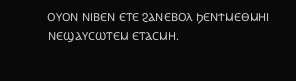ⲞⲨⲞⲚ ⲚⲒⲂⲈⲚ ⲈⲦⲈ ϨⲀⲚⲈⲂⲞⲖ ϦⲈⲚϮⲘⲈⲐⲘⲎⲒ ⲚⲈϢⲀⲨⲤⲰⲦⲈⲘ ⲈⲦⲀⲤⲘⲎ.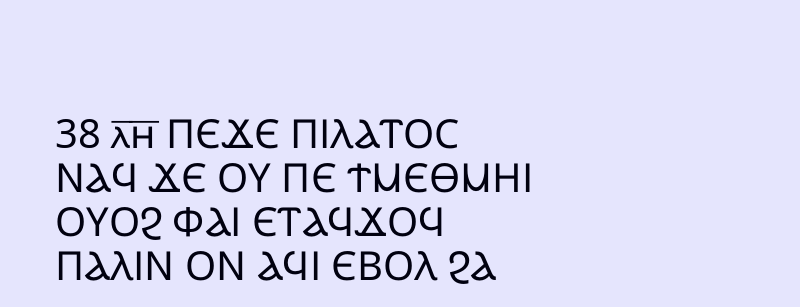38 ⲗ̅ⲏ̅ ⲠⲈϪⲈ ⲠⲒⲖⲀⲦⲞⲤ ⲚⲀϤ ϪⲈ ⲞⲨ ⲠⲈ ϮⲘⲈⲐⲘⲎⲒ ⲞⲨⲞϨ ⲪⲀⲒ ⲈⲦⲀϤϪⲞϤ ⲠⲀⲖⲒⲚ ⲞⲚ ⲀϤⲒ ⲈⲂⲞⲖ ϨⲀ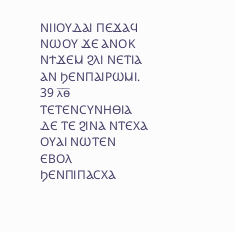ⲚⲒⲒⲞⲨⲆⲀⲒ ⲠⲈϪⲀϤ ⲚⲰⲞⲨ ϪⲈ ⲀⲚⲞⲔ ⲚϮϪⲈⲘ ϨⲖⲒ ⲚⲈⲦⲒⲀ ⲀⲚ ϦⲈⲚⲠⲀⲒⲢⲰⲘⲒ.
39 ⲗ̅ⲑ̅ ⲦⲈⲦⲈⲚⲤⲨⲚⲎⲐⲒⲀ ⲆⲈ ⲦⲈ ϨⲒⲚⲀ ⲚⲦⲈⲬⲀ ⲞⲨⲀⲒ ⲚⲰⲦⲈⲚ ⲈⲂⲞⲖ ϦⲈⲚⲠⲒⲠⲀⲤⲬⲀ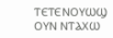ⲦⲈⲦⲈⲚⲞⲨⲰϢ ⲞⲨⲚ ⲚⲦⲀⲬⲰ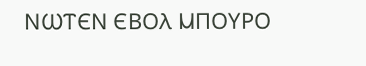ⲚⲰⲦⲈⲚ ⲈⲂⲞⲖ ⲘⲠⲞⲨⲢⲞ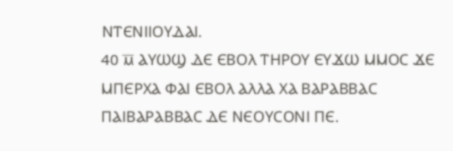ⲚⲦⲈⲚⲒⲒⲞⲨⲆⲀⲒ.
40 ⲙ̅ ⲀⲨⲰϢ ⲆⲈ ⲈⲂⲞⲖ ⲦⲎⲢⲞⲨ ⲈⲨϪⲰ ⲘⲘⲞⲤ ϪⲈ ⲘⲠⲈⲢⲬⲀ ⲪⲀⲒ ⲈⲂⲞⲖ ⲀⲖⲖⲀ ⲬⲀ ⲂⲀⲢⲀⲂⲂⲀⲤ ⲠⲀⲒⲂⲀⲢⲀⲂⲂⲀⲤ ⲆⲈ ⲚⲈⲞⲨⲤⲞⲚⲒ ⲠⲈ.